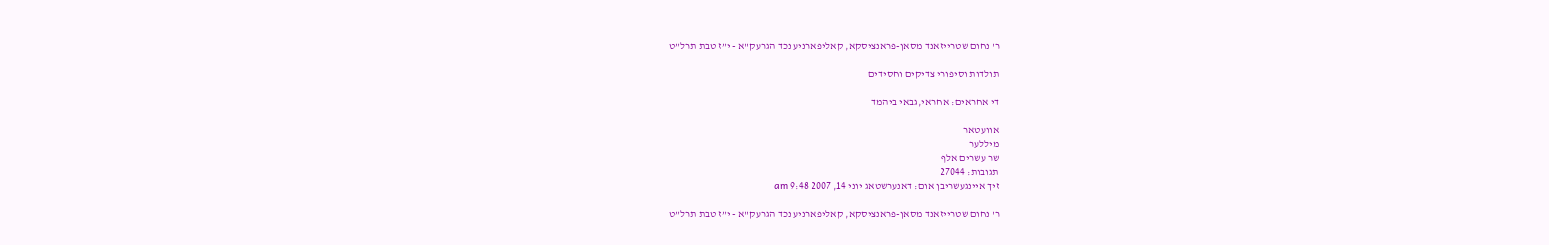ר' נחום שטרייזאנד מסאן-פראנציסקא, קאליפארניע נכד הגרעק"א - י”ז טבת תרל”ט

תולדות וסיפורי צדיקים וחסידים

די אחראים: אחראי,גבאי ביהמד

אוועטאר
מיללער
שר עשרים אלף
תגובות: 27044
זיך איינגעשריבן אום: דאנערשטאג יוני 14, 2007 9:48 am

ר' נחום שטרייזאנד מסאן-פראנציסקא, קאליפארניע נכד הגרעק"א - י”ז טבת תרל”ט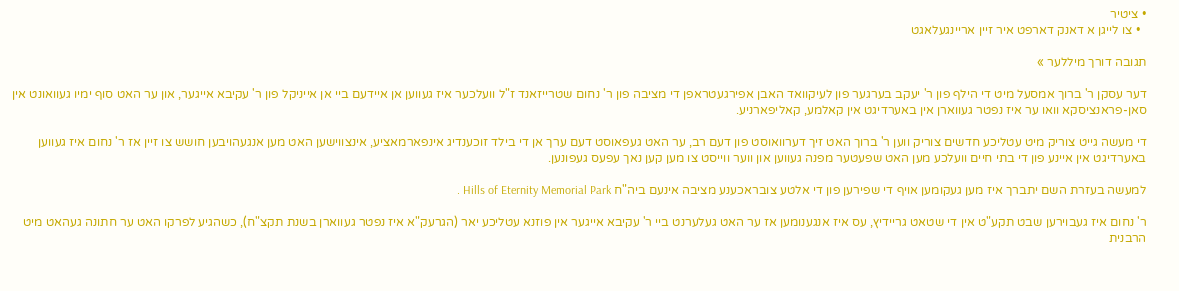• ציטיר
  • צו לייגן א דאנק דארפט איר זיין אריינגעלאגט

תגובה דורך מיללער »

דער עסקן ר' ברוך אמסעל מיט די הילף פון ר' יעקב בערגער פון לעיקוואד האבן אפירגעטראפן די מציבה פון ר' נחום שטרייזאנד ז"ל וועלכער איז געווען אן איידעם ביי אן אייניקל פון ר' עקיבא אייגער, און ער האט סוף ימיו געוואונט אין סאן-פראנציסקא וואו ער איז נפטר געווארן אין באערדיגט אין קאלמע, קאליפארניע.

די מעשה גייט צוריק מיט עטליכע חדשים צוריק ווען ר' ברוך האט זיך דערוואוסט פון דעם רב, ער האט געפאוסט דעם ערך אן די בילד זוכענדיג אינפארמאציע, אינצווישען האט מען אנגעהויבען חושש צו זיין אז ר' נחום איז געווען באערדיגט אין איינע פון די בתי חיים וועלכע מען האט שפעטער מפנה געווען און ווער ווייסט צו מען קען נאך עפעס געפונען.

למעשה בעזרת השם יתברך איז מען געקומען אויף די שפירען פון די אלטע צובראכענע מציבה אינעם ביה"ח Hills of Eternity Memorial Park .

ר' נחום איז געבוירען שבט תקע"ט אין די שטאט גריידיץ, עס איז אנגענומען אז ער האט געלערנט ביי ר' עקיבא אייגער אין פוזנא עטליכע יאר (הגרעק"א איז נפטר געווארן בשנת תקצ"ח), כשהגיע לפרקו האט ער חתונה געהאט מיט הרבנית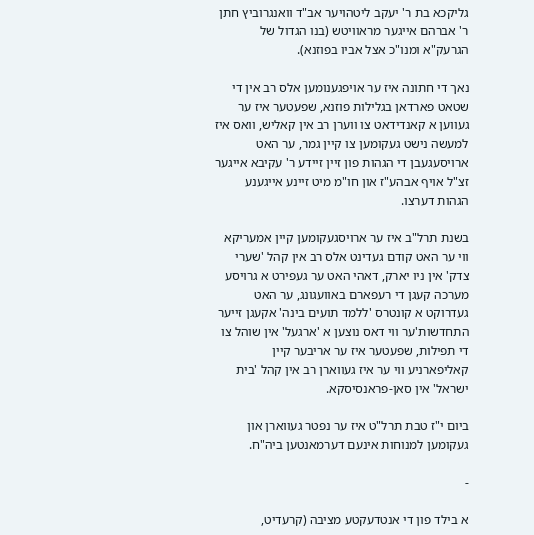גליקכא בת ר' יעקב ליטהויער אב"ד וואנגרוביץ חתן ר' אברהם אייגער מראוויטש (בנו הגדול של הגרעק"א ומנו"כ אצל אביו בפוזנא).

נאך די חתונה איז ער אויפגענומען אלס רב אין די שטאט פארדאן בגלילות פוזנא, שפעטער איז ער געווען א קאנדידאט צו ווערן רב אין קאליש, וואס איז למעשה נישט געקומען צו קיין גמר, ער האט ארויסעגעבן די הגהות פון זיין זיידע ר' עקיבא אייגער זצ"ל אויף אבהע"ז און חו"מ מיט זיינע אייגענע הגהות דערצו.

בשנת תרל"ב איז ער ארויסגעקומען קיין אמעריקא ווי ער האט קודם געדינט אלס רב אין קהל 'שערי צדק' אין ניו יארק, דאהי האט ער געפירט א גרויסע מערכה קעגן די רעפארם באוועגונג, ער האט געדרוקט א קונטרס 'ללמד תועים בינה' אקעגן זייער התחדשות'ער ווי דאס נוצען א 'ארגעל' אין שוהל צו די תפילות, שפעטער איז ער אריבער קיין קאליפארניע ווי ער איז געווארן רב אין קהל 'בית ישראל' אין סאן-פראנסיסקא.

ביום י"ז טבת תרל"ט איז ער נפטר געווארן און געקומען למנוחות אינעם דערמאנטען ביה"ח.

-

א בילד פון די אנטדעקטע מציבה (קרעדיט,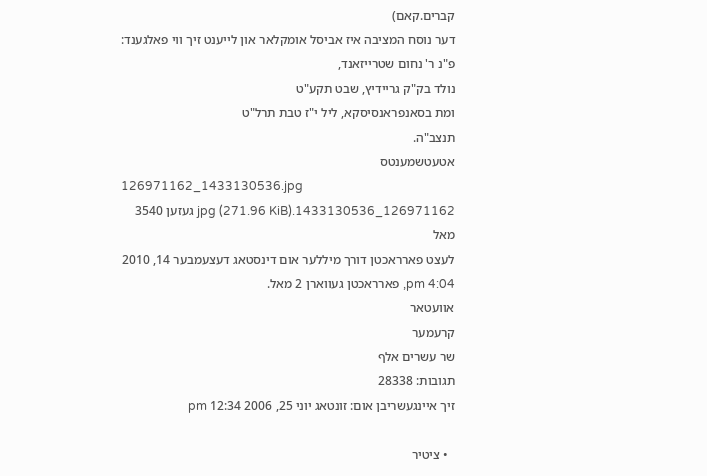קברים.קאם)
דער נוסח המציבה איז אביסל אומקלאר און לייענט זיך ווי פאלגענד:
פ"נ ר' נחום שטרייזאנד,
נולד בק"ק גריידיץ, שבט תקע"ט
ומת בסאנפראנסיסקא, ליל י"ז טבת תרל"ט
תנצב"ה.
אטעטשמענטס
126971162_1433130536.jpg
126971162_1433130536.jpg (271.96 KiB) געזען 3540 מאל
לעצט פארראכטן דורך מיללער אום דינסטאג דעצעמבער 14, 2010 4:04 pm, פארראכטן געווארן 2 מאל.
אוועטאר
קרעמער
שר עשרים אלף
תגובות: 28338
זיך איינגעשריבן אום: זונטאג יוני 25, 2006 12:34 pm

  • ציטיר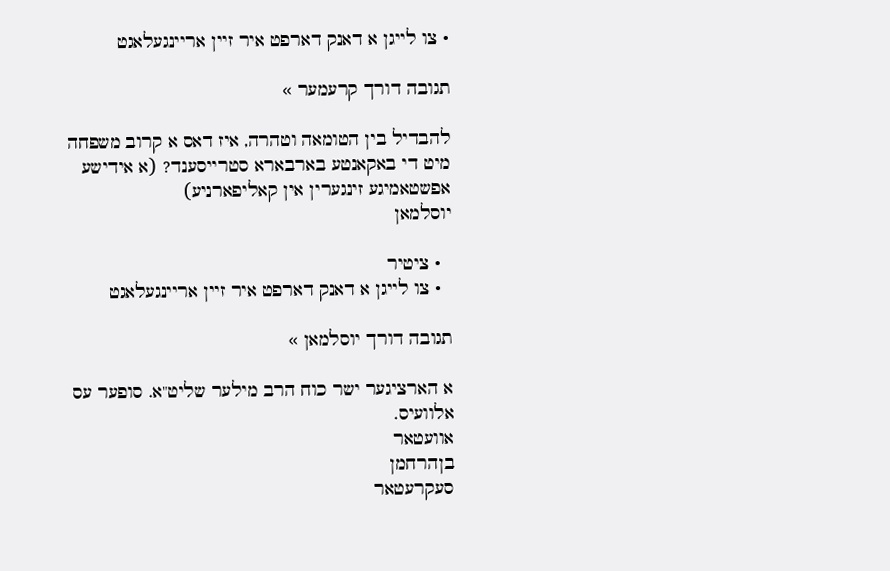• צו לייגן א דאנק דארפט איר זיין אריינגעלאגט

תגובה דורך קרעמער »

להבדיל בין הטומאה וטהרה, איז דאס א קרוב משפחה מיט די באקאנטע בארבארא סטרייסענד? (א אידישע אפשטאמיגע זינגערין אין קאליפארניע)
יוסלמאן

  • ציטיר
  • צו לייגן א דאנק דארפט איר זיין אריינגעלאגט

תגובה דורך יוסלמאן »

א הארציגער ישר כוח הרב מילער שליט"א. סופער עס אלוועיס.
אוועטאר
בןהרחמן
סעקרעטאר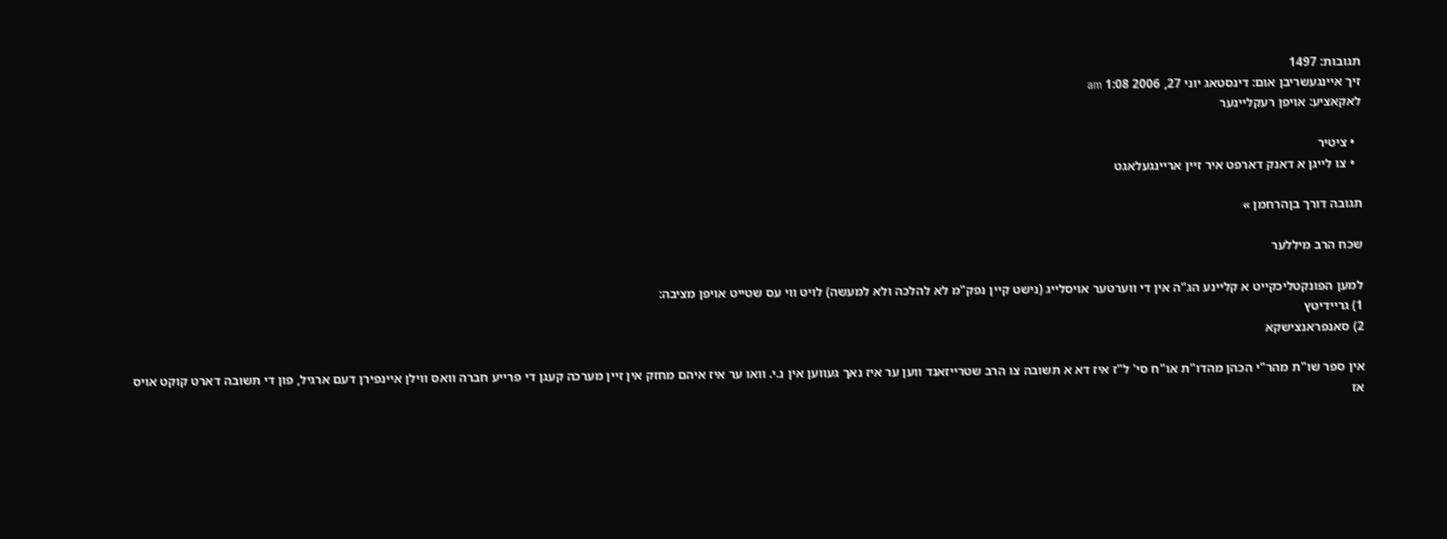תגובות: 1497
זיך איינגעשריבן אום: דינסטאג יוני 27, 2006 1:08 am
לאקאציע: אויפן רעקליינער

  • ציטיר
  • צו לייגן א דאנק דארפט איר זיין אריינגעלאגט

תגובה דורך בןהרחמן »

שכח הרב מיללער

למען הפונקטליכקייט א קליינע הג"ה אין די ווערטער אויסלייג (נישט קיין נפק"מ לא להלכה ולא למעשה) לויט ווי עס שטייט אויפן מציבה:
1) גריידיטץ
2) סאנפראנצישקא

אין ספר שו"ת מהר"י הכהן מהדו"ת או"ח סי' ל"ז איז דא א תשובה צו הרב שטרייזאנד ווען ער איז נאך געווען אין נ.י. וואו ער איז איהם מחזק אין זיין מערכה קעגן די פרייע חברה וואס ווילן איינפירן דעם ארגיל, פון די תשובה דארט קוקט אויס אז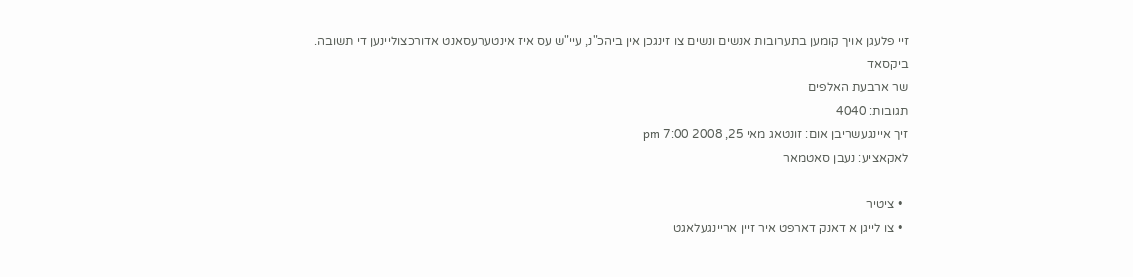זיי פלעגן אויך קומען בתערובות אנשים ונשים צו זינגכן אין ביהכ"נ, עיי"ש עס איז אינטערעסאנט אדורכצוליינען די תשובה.
ביקסאד
שר ארבעת האלפים
תגובות: 4040
זיך איינגעשריבן אום: זונטאג מאי 25, 2008 7:00 pm
לאקאציע: נעבן סאטמאר

  • ציטיר
  • צו לייגן א דאנק דארפט איר זיין אריינגעלאגט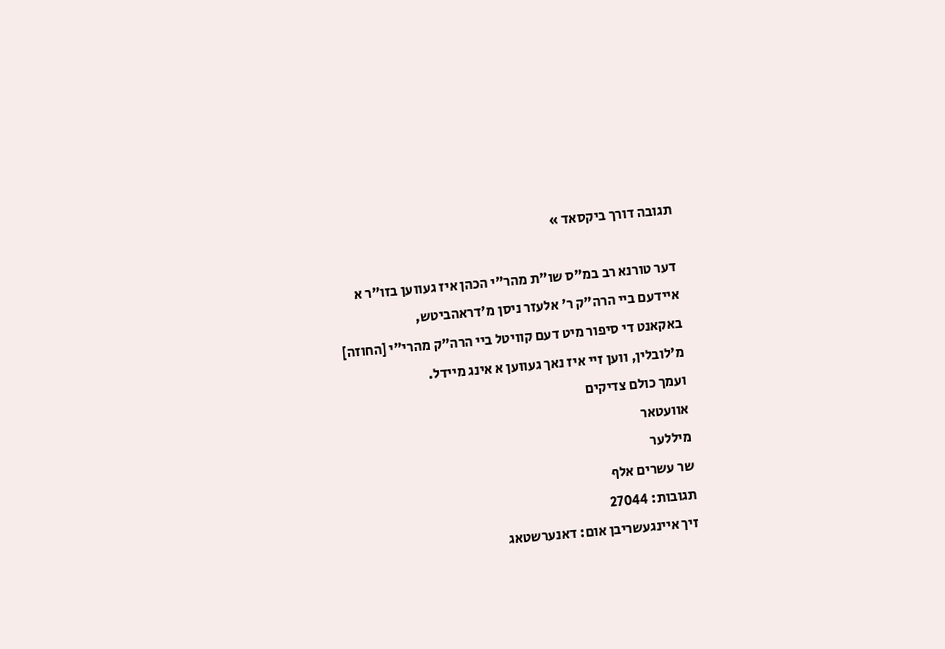תגובה דורך ביקסאד »

דער טורנא רב במ"ס שו"ת מהר"י הכהן איז געווען בזו"ר א איידעם ביי הרה"ק ר' אלעזר ניסן מ'דראהביטש,
באקאנט די סיפור מיט דעם קוויטל ביי הרה"ק מהרי"י [החוזה] מ'לובלין, ווען זיי איז נאך געווען א אינג מיידל.
ועמך כולם צדיקים
אוועטאר
מיללער
שר עשרים אלף
תגובות: 27044
זיך איינגעשריבן אום: דאנערשטאג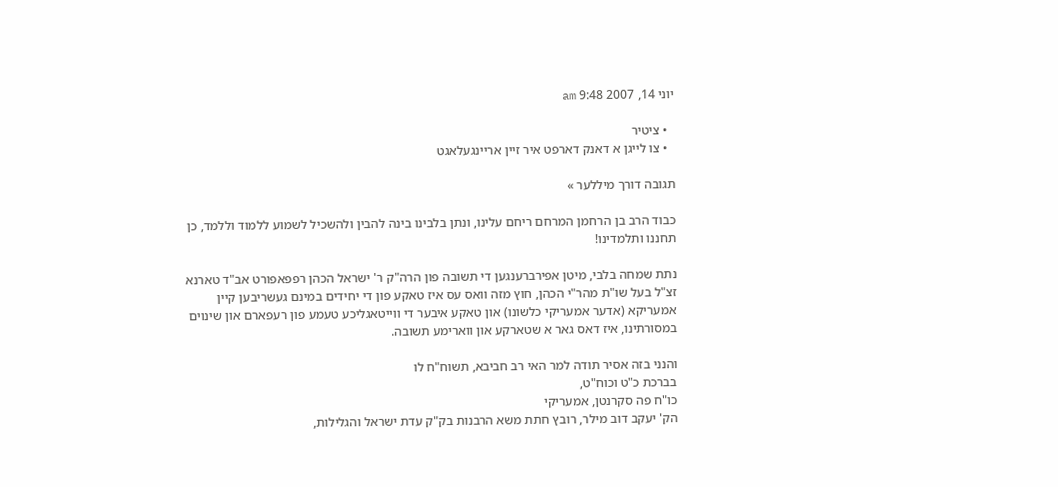יוני 14, 2007 9:48 am

  • ציטיר
  • צו לייגן א דאנק דארפט איר זיין אריינגעלאגט

תגובה דורך מיללער »

כבוד הרב בן הרחמן המרחם ריחם עלינו, ונתן בלבינו בינה להבין ולהשכיל לשמוע ללמוד וללמד, כן תחננו ותלמדינו!

נתת שמחה בלבי, מיטן אפירברענגען די תשובה פון הרה"ק ר' ישראל הכהן רפפאפורט אב"ד טארנא זצ"ל בעל שו"ת מהר"י הכהן, חוץ מזה וואס עס איז טאקע פון די יחידים במינם געשריבען קיין אמעריקא (אדער אמעריקי כלשונו) און טאקע איבער די ווייטאגליכע טעמע פון רעפארם און שינוים במסורתינו, איז דאס גאר א שטארקע און ווארימע תשובה.

והנני בזה אסיר תודה למר האי רב חביבא, תשוח"ח לו
בברכת כ"ט וכוח"ט,
כו"ח פה סקרנטן, אמעריקי
הק' יעקב דוב מילר, רובץ חתת משא הרבנות בק"ק עדת ישראל והגלילות,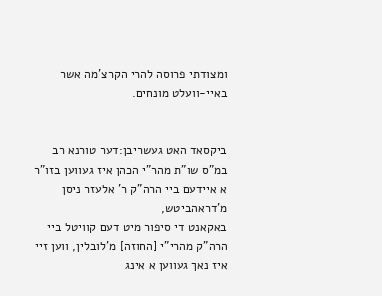ומצודתי פרוסה להרי הקרצ'מה אשר באיי-וועלט מונחים.


ביקסאד האט געשריבן:דער טורנא רב במ"ס שו"ת מהר"י הכהן איז געווען בזו"ר א איידעם ביי הרה"ק ר' אלעזר ניסן מ'דראהביטש,
באקאנט די סיפור מיט דעם קוויטל ביי הרה"ק מהרי"י [החוזה] מ'לובלין, ווען זיי איז נאך געווען א אינג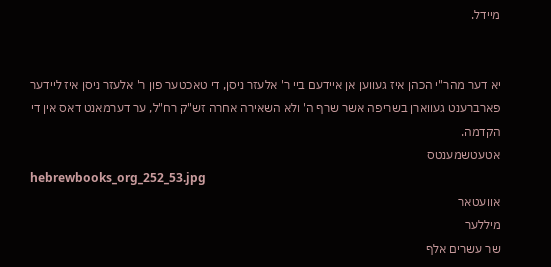מיידל.


יא דער מהר"י הכהן איז געווען אן איידעם ביי ר' אלעזר ניסן, די טאכטער פון ר' אלעזר ניסן איז ליידער פארברענט געווארן בשריפה אשר שרף ה' ולא השאירה אחרה זש"ק רח"ל, ער דערמאנט דאס אין די הקדמה.
אטעטשמענטס
hebrewbooks_org_252_53.jpg
אוועטאר
מיללער
שר עשרים אלף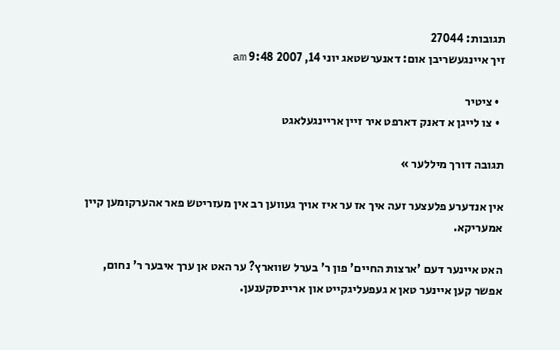תגובות: 27044
זיך איינגעשריבן אום: דאנערשטאג יוני 14, 2007 9:48 am

  • ציטיר
  • צו לייגן א דאנק דארפט איר זיין אריינגעלאגט

תגובה דורך מיללער »

אין אנדערע פלעצער זעה איך אז ער איז אויך געווען רב אין מעזריטש פאר אהערקומען קיין אמעריקא.

האט איינער דעם 'ארצות החיים' פון ר' בערל שווארץ? ער האט אן ערך איבער ר' נחום, אפשר קען איינער טאן א געפעליגקייט און אריינסקענען.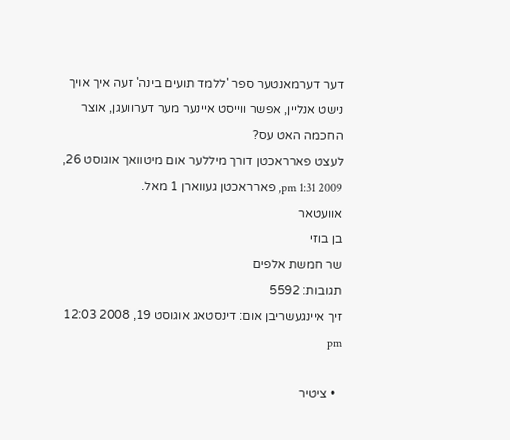דער דערמאנטער ספר 'ללמד תועים בינה' זעה איך אויך נישט אנליין, אפשר ווייסט איינער מער דערוועגן, אוצר החכמה האט עס?
לעצט פארראכטן דורך מיללער אום מיטוואך אוגוסט 26, 2009 1:31 pm, פארראכטן געווארן 1 מאל.
אוועטאר
בן בוזי
שר חמשת אלפים
תגובות: 5592
זיך איינגעשריבן אום: דינסטאג אוגוסט 19, 2008 12:03 pm

  • ציטיר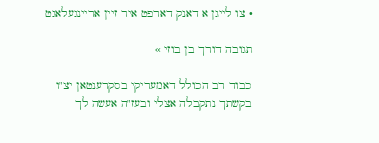• צו לייגן א דאנק דארפט איר זיין אריינגעלאגט

תגובה דורך בן בוזי »

כבוד רב הכולל דאמעריקי בסקרענטאן יצ"ו
בקשתך נתקבלה אצלי ובעז"ה אעשה לך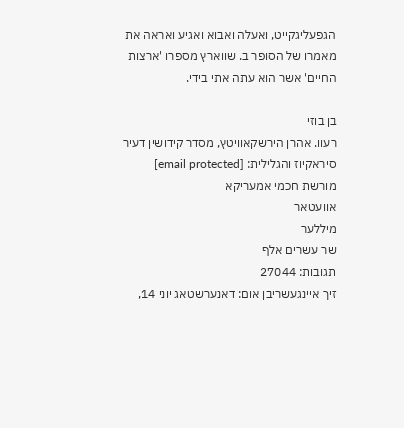הגפעליגקייט, ואעלה ואבוא ואגיע ואראה את מאמרו של הסופר ב. שווארץ מספרו 'ארצות החיים' אשר הוא עתה אתי בידי.

בן בוזי
רעוו. אהרן הירשקאוויטץ, מסדר קידושין דעיר סיראקיוז והגלילית: [email protected]
מורשת חכמי אמעריקא
אוועטאר
מיללער
שר עשרים אלף
תגובות: 27044
זיך איינגעשריבן אום: דאנערשטאג יוני 14,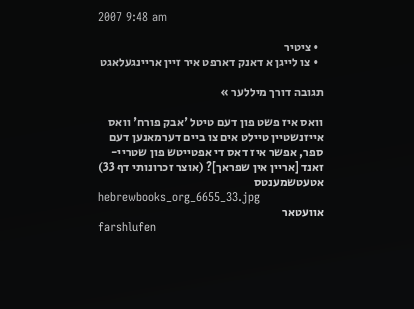2007 9:48 am

  • ציטיר
  • צו לייגן א דאנק דארפט איר זיין אריינגעלאגט

תגובה דורך מיללער »

וואס איז פשט פון דעם טיטל 'אבק פורח' וואס אייזנשטיין טיילט אים צו ביים דערמאנען דעם ספר, אפשר איז דאס די אפטייטש פון שטריי-זאנד [אריין אין שפראך]? (אוצר זכרונותי דף 33)
אטעטשמענטס
hebrewbooks_org_6655_33.jpg
אוועטאר
farshlufen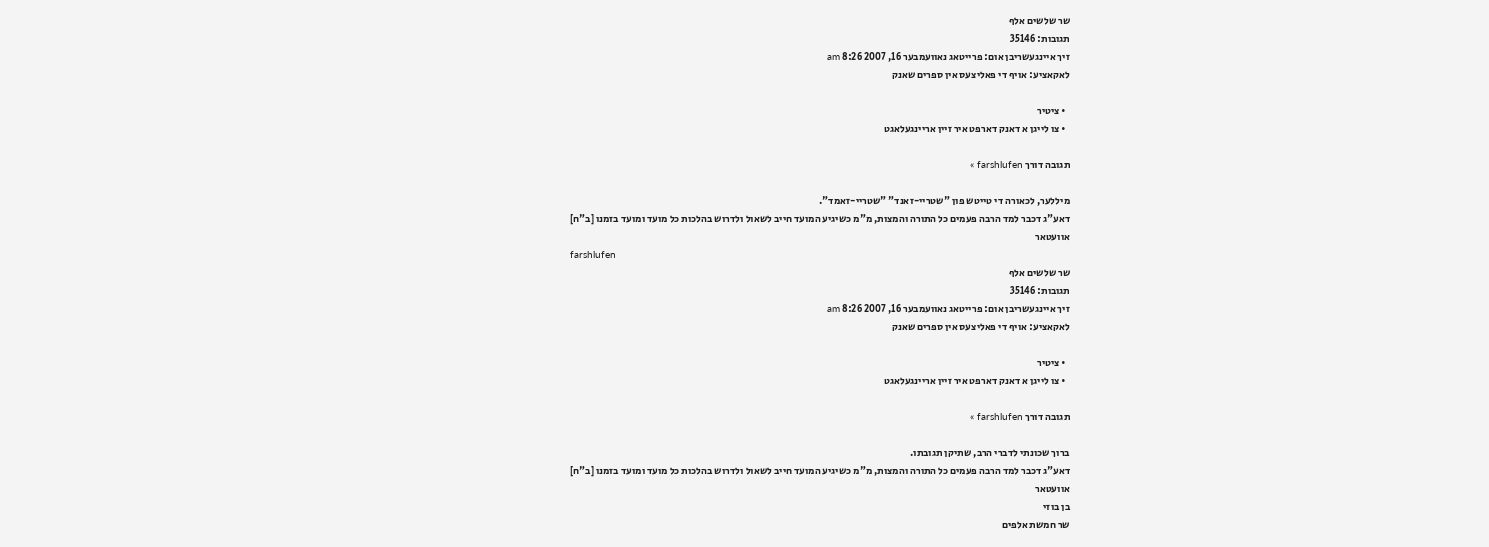שר שלשים אלף
תגובות: 35146
זיך איינגעשריבן אום: פרייטאג נאוועמבער 16, 2007 8:26 am
לאקאציע: אויף די פאליצעס אין ספרים שאנק

  • ציטיר
  • צו לייגן א דאנק דארפט איר זיין אריינגעלאגט

תגובה דורך farshlufen »

מיללער, לכאורה די טייטש פון "שטריי-זאנד" "שטריי-זאמד".
דאע"ג דכבר למד הרבה פעמים כל התורה והמצות, מ"מ כשיגיע המועד חייב לשאול ולדרוש בהלכות כל מועד ומועד בזמנו [ב"ח]
אוועטאר
farshlufen
שר שלשים אלף
תגובות: 35146
זיך איינגעשריבן אום: פרייטאג נאוועמבער 16, 2007 8:26 am
לאקאציע: אויף די פאליצעס אין ספרים שאנק

  • ציטיר
  • צו לייגן א דאנק דארפט איר זיין אריינגעלאגט

תגובה דורך farshlufen »

ברוך שכונתי לדברי הרב, שתיקן תגובתו.
דאע"ג דכבר למד הרבה פעמים כל התורה והמצות, מ"מ כשיגיע המועד חייב לשאול ולדרוש בהלכות כל מועד ומועד בזמנו [ב"ח]
אוועטאר
בן בוזי
שר חמשת אלפים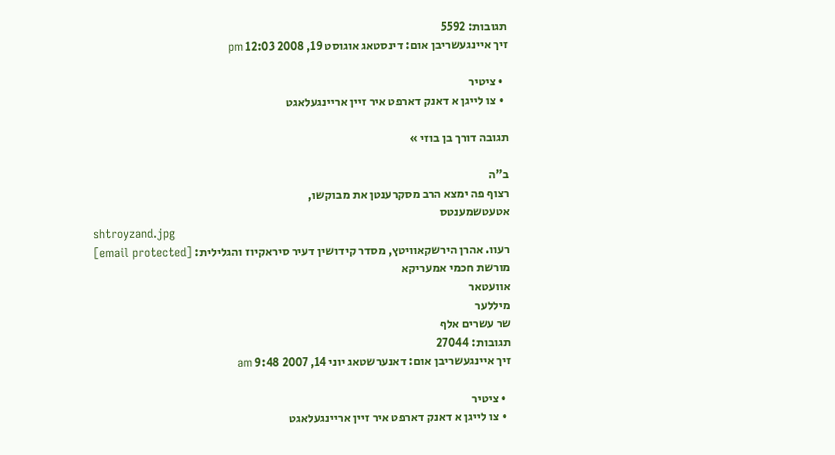תגובות: 5592
זיך איינגעשריבן אום: דינסטאג אוגוסט 19, 2008 12:03 pm

  • ציטיר
  • צו לייגן א דאנק דארפט איר זיין אריינגעלאגט

תגובה דורך בן בוזי »

ב"ה
רצוף פה ימצא הרב מסקרענטן את מבוקשו,
אטעטשמענטס
shtroyzand.jpg
רעוו. אהרן הירשקאוויטץ, מסדר קידושין דעיר סיראקיוז והגלילית: [email protected]
מורשת חכמי אמעריקא
אוועטאר
מיללער
שר עשרים אלף
תגובות: 27044
זיך איינגעשריבן אום: דאנערשטאג יוני 14, 2007 9:48 am

  • ציטיר
  • צו לייגן א דאנק דארפט איר זיין אריינגעלאגט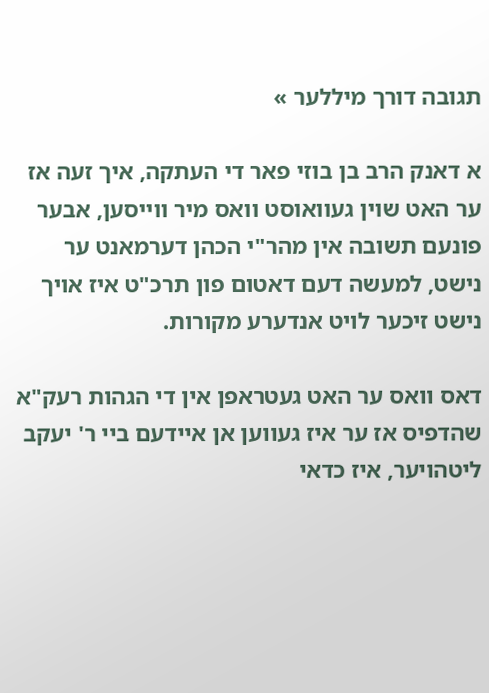תגובה דורך מיללער »

א דאנק הרב בן בוזי פאר די העתקה, איך זעה אז ער האט שוין געוואוסט וואס מיר ווייסען, אבער פונעם תשובה אין מהר"י הכהן דערמאנט ער נישט, למעשה דעם דאטום פון תרכ"ט איז אויך נישט זיכער לויט אנדערע מקורות.

דאס וואס ער האט געטראפן אין די הגהות רעק"א שהדפיס אז ער איז געווען אן איידעם ביי ר' יעקב ליטהויער, איז כדאי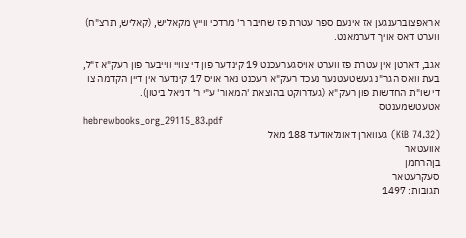אראפצוברענגען אז אינעם ספר עטרת פז שחיבר ר' מרדכי ווייץ מקאליש, (קאליש, תרצ"ח) ווערט דאס אויך דערמאנט.

אגב, דארטן אין עטרת פז ווערט אויסגערעכנט 19 קינדער פון די צוויי ווייבער פון רעק"א ז"ל, בעת וואס הגר"נ געשטעטנער נעכד רעק"א רעכנט נאר אויס 17 קינדער אין דיין הקדמה צו די שו"ת החדשות פון רעק"א (געדרוקט בהוצאת 'המאור' ע"י ר' דניאל ביטון).
אטעטשמענטס
hebrewbooks_org_29115_83.pdf
(74.32 KiB) געווארן דאונלאודעד 188 מאל
אוועטאר
בןהרחמן
סעקרעטאר
תגובות: 1497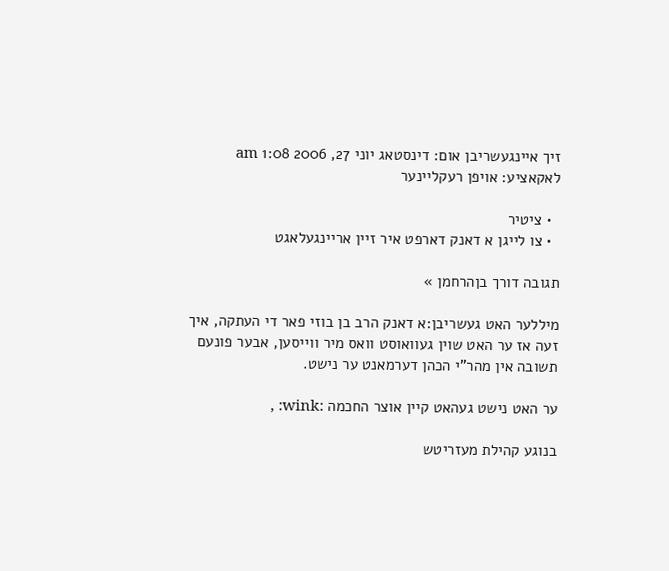זיך איינגעשריבן אום: דינסטאג יוני 27, 2006 1:08 am
לאקאציע: אויפן רעקליינער

  • ציטיר
  • צו לייגן א דאנק דארפט איר זיין אריינגעלאגט

תגובה דורך בןהרחמן »

מיללער האט געשריבן:א דאנק הרב בן בוזי פאר די העתקה, איך זעה אז ער האט שוין געוואוסט וואס מיר ווייסען, אבער פונעם תשובה אין מהר"י הכהן דערמאנט ער נישט.

ער האט נישט געהאט קיין אוצר החכמה :wink: ,

בנוגע קהילת מעזריטש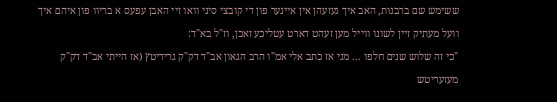ששימש שם ברבנות, האב איך געזעהן אין איינער פון די קובצי סיני וואו זיי האבן עפעס א בריוו פון איהם איך וועל מעתיק זיין לשונו ווייל מען זעהט דארט עטליכע זאכן, וז"ל בא"ד:
"כי זה שלוש שנים חלפו ... מני אז כתב אלי אמ"ו הרב הגאון אב"ד דק"ק גרידיטץ (אז הייתי אב"ד דק"ק מעזעריטש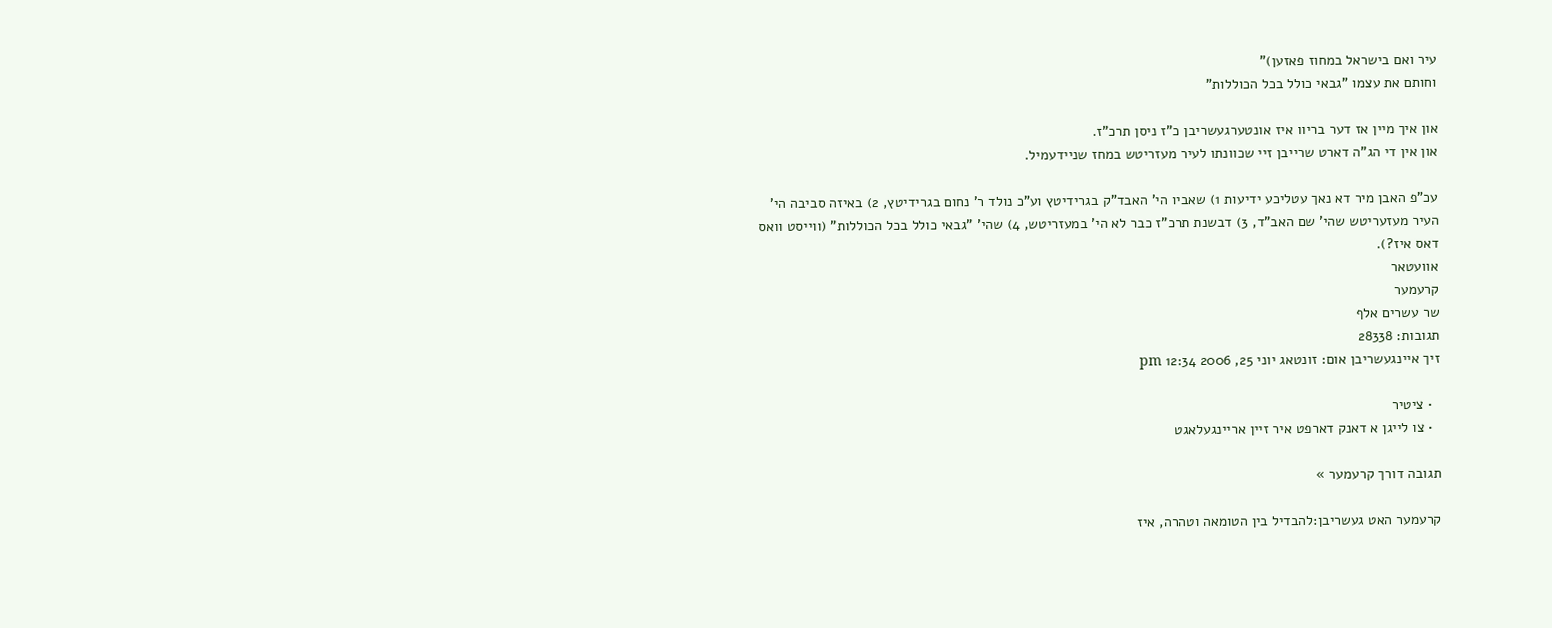עיר ואם בישראל במחוז פאזען)"
וחותם את עצמו "גבאי כולל בכל הכוללות"

און איך מיין אז דער בריוו איז אונטערגעשריבן כ"ז ניסן תרכ"ז.
און אין די הג"ה דארט שרייבן זיי שכוונתו לעיר מעזריטש במחז שניידעמיל.

עכ"פ האבן מיר דא נאך עטליכע ידיעות 1) שאביו הי' האבד"ק בגרידיטץ וע"כ נולד ר' נחום בגרידיטץ, 2) באיזה סביבה הי' העיר מעזעריטש שהי' שם האב"ד, 3) דבשנת תרכ"ז כבר לא הי' במעזריטש, 4) שהי' "גבאי כולל בכל הכוללות" (ווייסט וואס דאס איז?).
אוועטאר
קרעמער
שר עשרים אלף
תגובות: 28338
זיך איינגעשריבן אום: זונטאג יוני 25, 2006 12:34 pm

  • ציטיר
  • צו לייגן א דאנק דארפט איר זיין אריינגעלאגט

תגובה דורך קרעמער »

קרעמער האט געשריבן:להבדיל בין הטומאה וטהרה, איז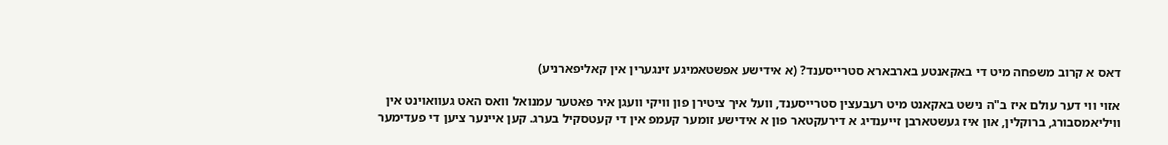דאס א קרוב משפחה מיט די באקאנטע בארבארא סטרייסענד? (א אידישע אפשטאמיגע זינגערין אין קאליפארניע)

אזוי ווי דער עולם איז ב"ה נישט באקאנט מיט רעבעצין סטרייסענד, וועל איך ציטירן פון וויקי וועגן איר פאטער עמנואל וואס האט געוואוינט אין וויליאמסבורג, ברוקלין, און איז געשטארבן זייענדיג א דירעקטאר פון א אידישע זומער קעמפ אין די קעטסקיל בערג. קען איינער ציען די פעדימער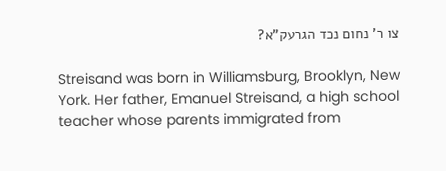צו ר' נחום נכד הגרעק"א?

Streisand was born in Williamsburg, Brooklyn, New York. Her father, Emanuel Streisand, a high school teacher whose parents immigrated from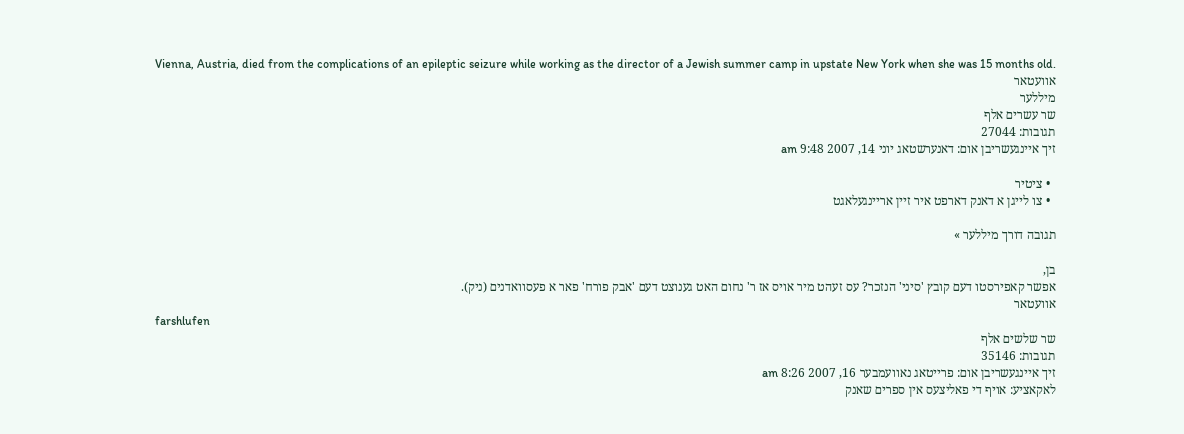Vienna, Austria, died from the complications of an epileptic seizure while working as the director of a Jewish summer camp in upstate New York when she was 15 months old.
אוועטאר
מיללער
שר עשרים אלף
תגובות: 27044
זיך איינגעשריבן אום: דאנערשטאג יוני 14, 2007 9:48 am

  • ציטיר
  • צו לייגן א דאנק דארפט איר זיין אריינגעלאגט

תגובה דורך מיללער »

בן,
אפשר קאפירסטו דעם קובץ 'סיני' הנזכר? עס זעהט מיר אויס אז ר' נחום האט גענוצט דעם 'אבק פורח' פאר א פעסוואדנים (ניק).
אוועטאר
farshlufen
שר שלשים אלף
תגובות: 35146
זיך איינגעשריבן אום: פרייטאג נאוועמבער 16, 2007 8:26 am
לאקאציע: אויף די פאליצעס אין ספרים שאנק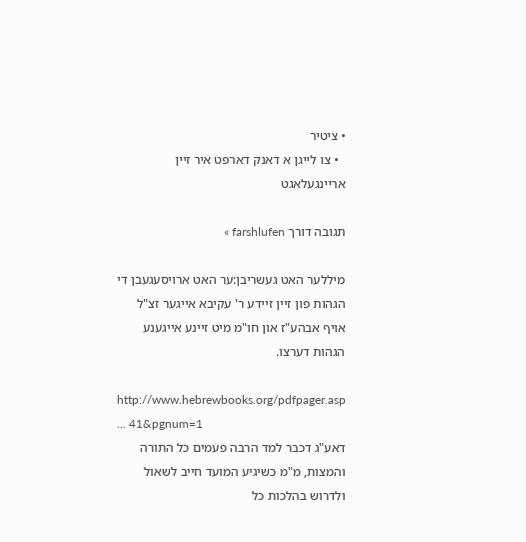• ציטיר
  • צו לייגן א דאנק דארפט איר זיין אריינגעלאגט

תגובה דורך farshlufen »

מיללער האט געשריבן:ער האט ארויסעגעבן די הגהות פון זיין זיידע ר' עקיבא אייגער זצ"ל אויף אבהע"ז און חו"מ מיט זיינע אייגענע הגהות דערצו.

http://www.hebrewbooks.org/pdfpager.asp ... 41&pgnum=1
דאע"ג דכבר למד הרבה פעמים כל התורה והמצות, מ"מ כשיגיע המועד חייב לשאול ולדרוש בהלכות כל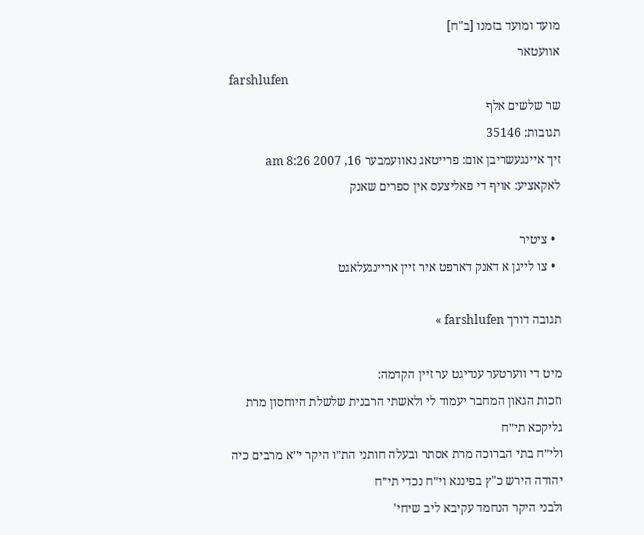מועד ומועד בזמנו [ב"ח]
אוועטאר
farshlufen
שר שלשים אלף
תגובות: 35146
זיך איינגעשריבן אום: פרייטאג נאוועמבער 16, 2007 8:26 am
לאקאציע: אויף די פאליצעס אין ספרים שאנק

  • ציטיר
  • צו לייגן א דאנק דארפט איר זיין אריינגעלאגט

תגובה דורך farshlufen »

מיט די ווערטער ענדיגט ער זיין הקדמה:
וזכות הגאון המחבר יעמוד לי ולאשתי הרבנית שלשלת היוחסון מרת
גליקכא תי״ח
ולי״ח בתי הברוכה מרת אסתר ובעלה חותני הת״ו היקר י׳׳א מרבים כיה יהודה הירש כ"ץ בפיננא וי״ח נכדי תי׳׳ח
ולבני היקר הנחמד עקיבא ליב שיחי'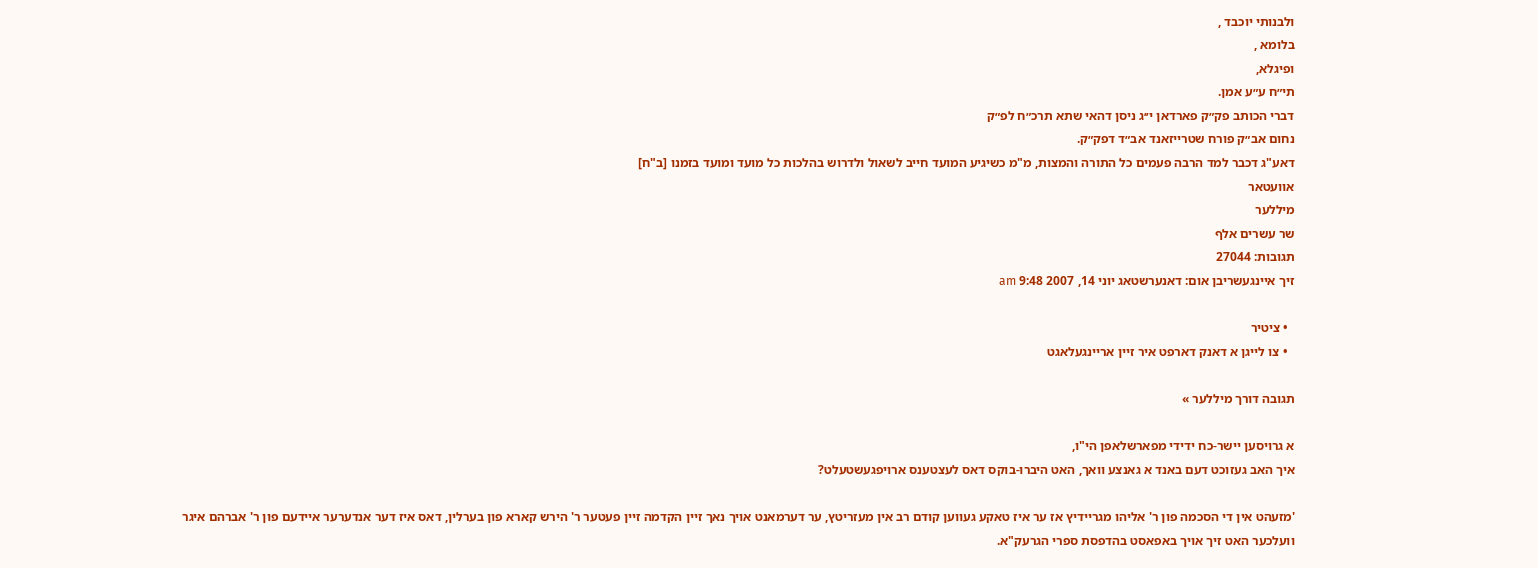ולבנותי יוכבד ,
בלומא ,
ופיגלא,
תי״ח ע״ע אמן.
דברי הכותב פק״ק פארדאן י׳׳ג ניסן דהאי שתא תרכ״ח לפ״ק
נחום אב״ק פורח שטרייזאנד אב״ד דפק״ק.
דאע"ג דכבר למד הרבה פעמים כל התורה והמצות, מ"מ כשיגיע המועד חייב לשאול ולדרוש בהלכות כל מועד ומועד בזמנו [ב"ח]
אוועטאר
מיללער
שר עשרים אלף
תגובות: 27044
זיך איינגעשריבן אום: דאנערשטאג יוני 14, 2007 9:48 am

  • ציטיר
  • צו לייגן א דאנק דארפט איר זיין אריינגעלאגט

תגובה דורך מיללער »

א גרויסען יישר-כח ידידי מפארשלאפן הי"ו,
איך האב געזוכט דעם באנד א גאנצע וואך, האט היברו-בוקס דאס לעצטענס ארויפגעשטעלט?

'מזעהט אין די הסכמה פון ר' אליהו מגריידיץ אז ער איז טאקע געווען קודם רב אין מעזריטץ, ער דערמאנט אויך נאך זיין הקדמה זיין פעטער ר' הירש קארא פון בערלין, דאס איז דער אנדערער איידעם פון ר' אברהם איגר וועלכער האט זיך אויך באפאסט בהדפסת ספרי הגרעק"א.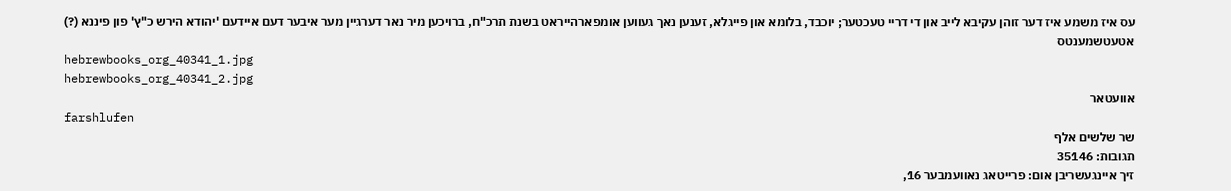עס איז משמע איז דער זוהן עקיבא לייב און די דריי טעכטער; יוכבד, בלומא און פייגלא, זענען נאך געווען אומפארהייראט בשנת תרכ"ח, ברויכען מיר נאר דערגיין מער איבער דעם איידעם 'יהודא הירש כ"ץ' פון פיננא (?)
אטעטשמענטס
hebrewbooks_org_40341_1.jpg
hebrewbooks_org_40341_2.jpg
אוועטאר
farshlufen
שר שלשים אלף
תגובות: 35146
זיך איינגעשריבן אום: פרייטאג נאוועמבער 16,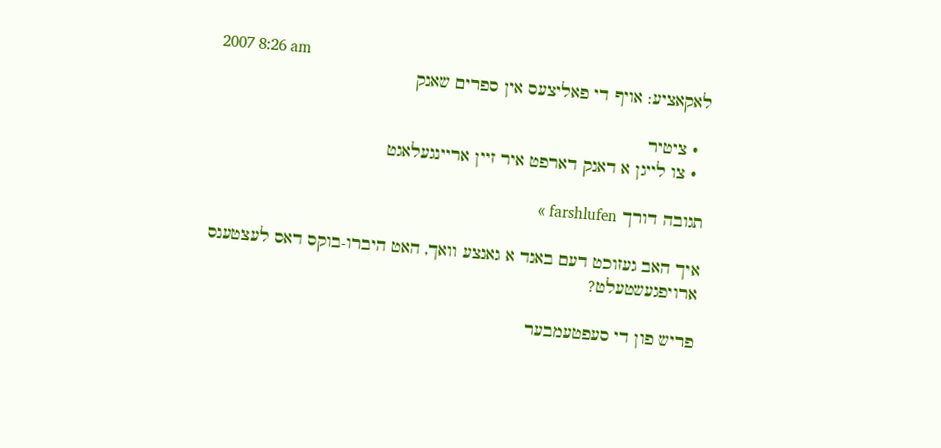2007 8:26 am
לאקאציע: אויף די פאליצעס אין ספרים שאנק

  • ציטיר
  • צו לייגן א דאנק דארפט איר זיין אריינגעלאגט

תגובה דורך farshlufen »

איך האב געזוכט דעם באנד א גאנצע וואך, האט היברו-בוקס דאס לעצטענס ארויפגעשטעלט?

פריש פון די סעפטעמבער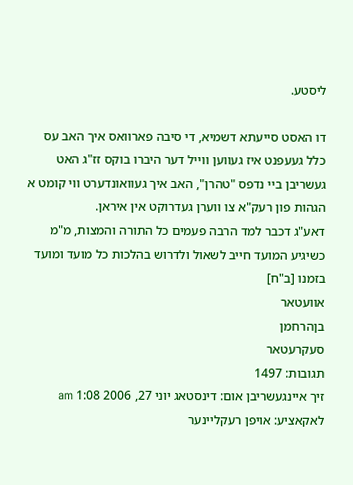ליסטע.

דו האסט סייעתא דשמיא, די סיבה פארוואס איך האב עס כלל געעפנט איז געווען ווייל דער היברו בוקס זז"ג האט געשריבן ביי נדפס "טהרן", האב איך געוואונדערט ווי קומט א הגהות פון רעק"א צו ווערן געדרוקט אין איראן.
דאע"ג דכבר למד הרבה פעמים כל התורה והמצות, מ"מ כשיגיע המועד חייב לשאול ולדרוש בהלכות כל מועד ומועד בזמנו [ב"ח]
אוועטאר
בןהרחמן
סעקרעטאר
תגובות: 1497
זיך איינגעשריבן אום: דינסטאג יוני 27, 2006 1:08 am
לאקאציע: אויפן רעקליינער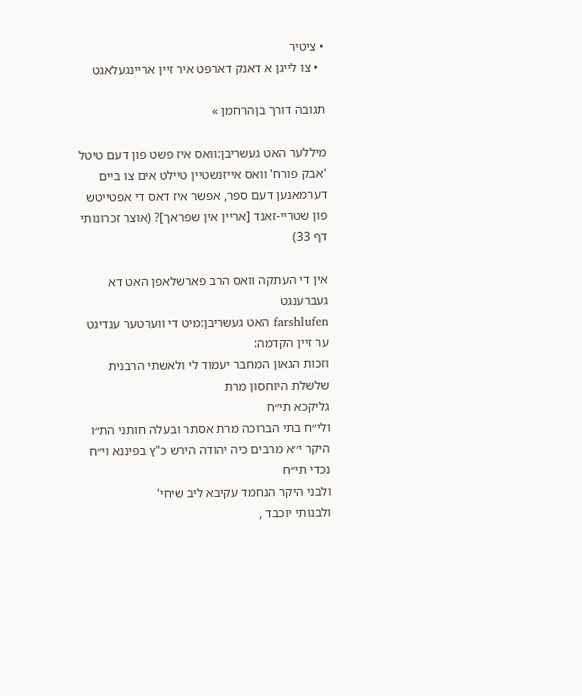• ציטיר
  • צו לייגן א דאנק דארפט איר זיין אריינגעלאגט

תגובה דורך בןהרחמן »

מיללער האט געשריבן:וואס איז פשט פון דעם טיטל 'אבק פורח' וואס אייזנשטיין טיילט אים צו ביים דערמאנען דעם ספר, אפשר איז דאס די אפטייטש פון שטריי-זאנד [אריין אין שפראך]? (אוצר זכרונותי דף 33)

אין די העתקה וואס הרב פארשלאפן האט דא געברענגט
farshlufen האט געשריבן:מיט די ווערטער ענדיגט ער זיין הקדמה:
וזכות הגאון המחבר יעמוד לי ולאשתי הרבנית שלשלת היוחסון מרת
גליקכא תי״ח
ולי״ח בתי הברוכה מרת אסתר ובעלה חותני הת״ו היקר י׳׳א מרבים כיה יהודה הירש כ"ץ בפיננא וי״ח נכדי תי׳׳ח
ולבני היקר הנחמד עקיבא ליב שיחי'
ולבנותי יוכבד ,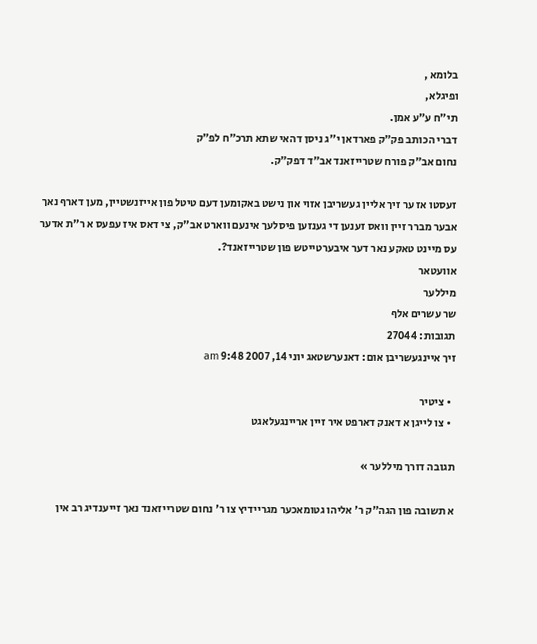בלומא ,
ופיגלא,
תי״ח ע״ע אמן.
דברי הכותב פק״ק פארדאן י׳׳ג ניסן דהאי שתא תרכ״ח לפ״ק
נחום אב״ק פורח שטרייזאנד אב״ד דפק״ק.

זעסטו אז ער זיך אליין געשריבן אזוי און נישט באקומען דעם טיטל פון אייזנשטיין, מען דארף נאך אבער מברר זיין וואס זענען די גענזען פיסלעך אינעם ווארט אב"ק, צי דאס איז עפעס א ר"ת אדער עס מיינט טאקע נאר דער איבערטייטש פון שטרייזאנד?.
אוועטאר
מיללער
שר עשרים אלף
תגובות: 27044
זיך איינגעשריבן אום: דאנערשטאג יוני 14, 2007 9:48 am

  • ציטיר
  • צו לייגן א דאנק דארפט איר זיין אריינגעלאגט

תגובה דורך מיללער »

א תשובה פון הגה"ק ר' אליהו גטומאכער מגריידיץ צו ר' נחום שטרייזאנד נאך זייענדיג רב אין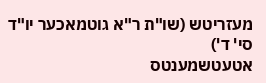מעזריטש (שו"ת ר"א גוטמאכער יו"ד סי' ד')
אטעטשמענטס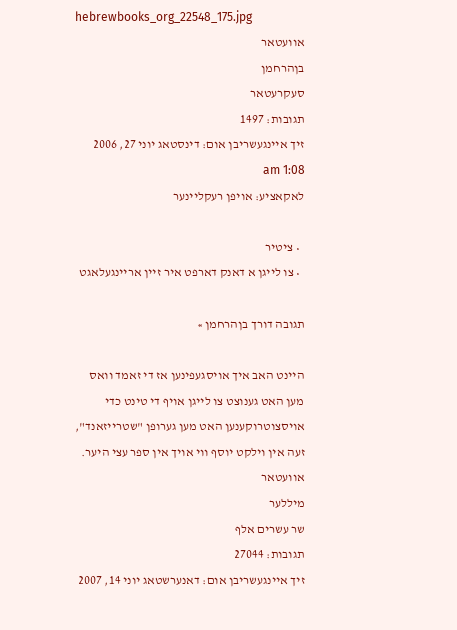hebrewbooks_org_22548_175.jpg
אוועטאר
בןהרחמן
סעקרעטאר
תגובות: 1497
זיך איינגעשריבן אום: דינסטאג יוני 27, 2006 1:08 am
לאקאציע: אויפן רעקליינער

  • ציטיר
  • צו לייגן א דאנק דארפט איר זיין אריינגעלאגט

תגובה דורך בןהרחמן »

היינט האב איך אויסגעפינען אז די זאמד וואס מען האט גענוצט צו לייגן אויף די טינט כדי אויסצוטרוקענען האט מען גערופן "שטרייזאנד", זעה אין וילקט יוסף ווי אויך אין ספר עצי היער.
אוועטאר
מיללער
שר עשרים אלף
תגובות: 27044
זיך איינגעשריבן אום: דאנערשטאג יוני 14, 2007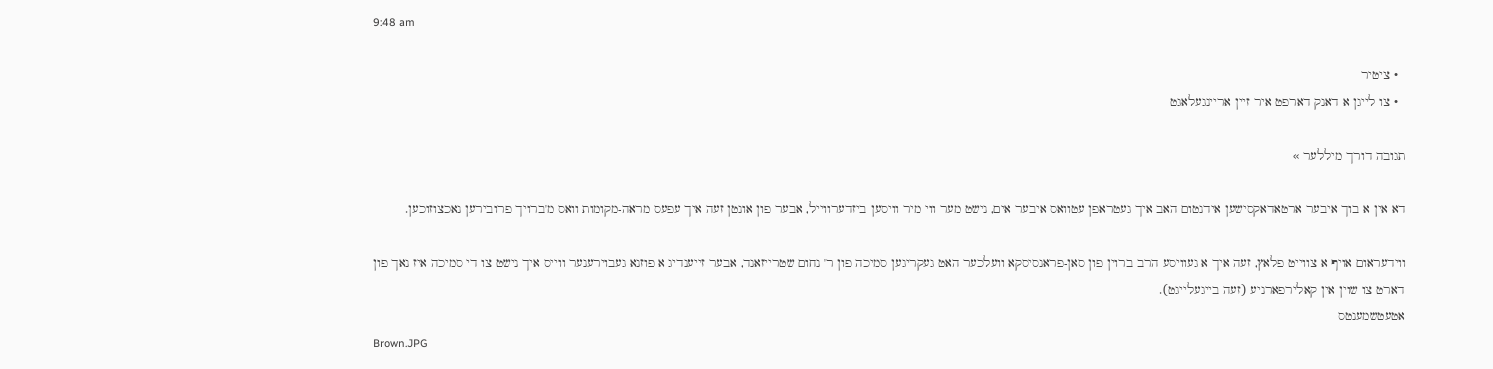9:48 am

  • ציטיר
  • צו לייגן א דאנק דארפט איר זיין אריינגעלאגט

תגובה דורך מיללער »

דא אין א בוך איבער ארטאדאקסישען אידנטום האב איך געטראפן עטוואס איבער אים, נישט מער ווי מיר וויסען ביזדערווייל, אבער פון אונטן זעה איך עפעס מראה-מקומות וואס מ'ברויך פרובירען נאכצוזוכען.

ווידעראום אויף א צווייט פלאץ, זעה איך א געוויסע הרב ברוין פון סאן-פראנסיסקא וועלכער האט געקריגען סמיכה פון ר' נחום שטרייזאנד, אבער זייענדיג א פוזנא געבוירענער ווייס איך נישט צו די סמיכה איז נאך פון דארט צו שוין אין קאלירפארניע (זעה בייגעלייגט).
אטעטשמענטס
Brown.JPG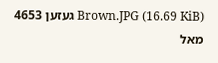Brown.JPG (16.69 KiB) געזען 4653 מאל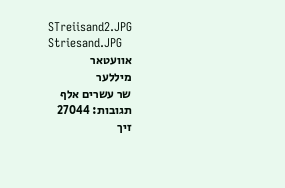STreiisand2.JPG
Striesand.JPG
אוועטאר
מיללער
שר עשרים אלף
תגובות: 27044
זיך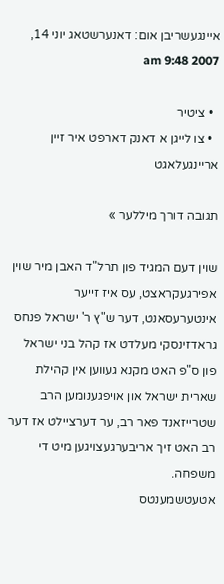איינגעשריבן אום: דאנערשטאג יוני 14, 2007 9:48 am

  • ציטיר
  • צו לייגן א דאנק דארפט איר זיין אריינגעלאגט

תגובה דורך מיללער »

שוין דעם המגיד פון תרל"ד האבן מיר שוין אפירגעקראצט, עס איז זייער אינטערעסאנט, דער ש"ץ ר' ישראל פנחס גראדזינסקי מעלדט אז קהל בני ישראל פון ס"פ האט מקנא געווען אין קהילת שארית ישראל און אויפגענומען הרב שטרייזאנד פאר רב, ער דערציילט אז דער רב האט זיך אריבערגעצויגען מיט די משפחה.
אטעטשמענטס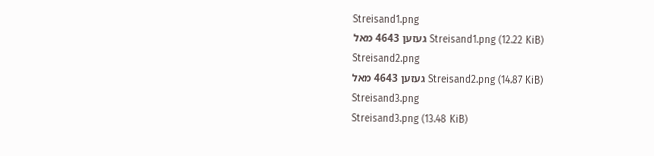Streisand1.png
Streisand1.png (12.22 KiB) געזען 4643 מאל
Streisand2.png
Streisand2.png (14.87 KiB) געזען 4643 מאל
Streisand3.png
Streisand3.png (13.48 KiB)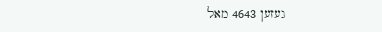געזען 4643 מאל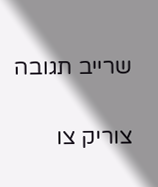שרייב תגובה

צוריק צו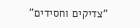“צדיקים וחסידים”